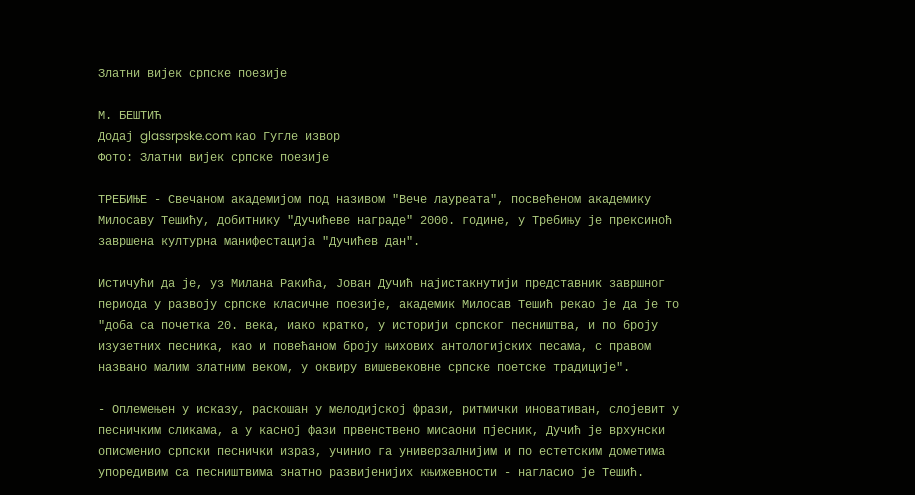Златни вијек српске поезије

М. БЕШТИЋ
Додај glassrpske.com као Гугле извор
Фото: Златни вијек српске поезије

ТРЕБИЊЕ - Свечаном академијом под називом "Вече лауреата", посвећеном академику Милосаву Тешићу, добитнику "Дучићеве награде" 2000. године, у Требињу је прексиноћ завршена културна манифестација "Дучићев дан".

Истичући да је, уз Милана Ракића, Јован Дучић најистакнутији представник завршног периода у развоју српске класичне поезије, академик Милосав Тешић рекао је да је то "доба са почетка 20. века, иако кратко, у историји српског песништва, и по броју изузетних песника, као и повећаном броју њихових антологијских песама, с правом названо малим златним веком, у оквиру вишевековне српске поетске традиције".

- Оплемењен у исказу, раскошан у мелодијској фрази, ритмички иновативан, слојевит у песничким сликама, а у касној фази првенствено мисаони пјесник, Дучић је врхунски описменио српски песнички израз, учинио га универзалнијим и по естетским дометима упоредивим са песништвима знатно развијенијих књижевности - нагласио је Тешић.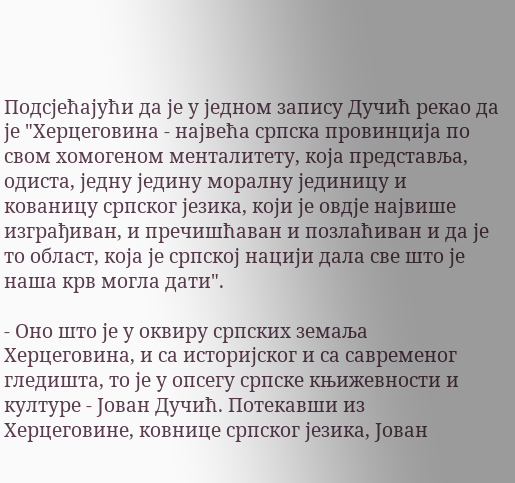Подсјећајући да је у једном запису Дучић рекао да је "Херцеговина - највећа српска провинција по свом хомогеном менталитету, која представља, одиста, једну једину моралну јединицу и кованицу српског језика, који је овдје највише изграђиван, и пречишћаван и позлаћиван и да је то област, која је српској нацији дала све што је наша крв могла дати".

- Оно што је у оквиру српских земаља Херцеговина, и са историјског и са савременог гледишта, то је у опсегу српске књижевности и културе - Јован Дучић. Потекавши из Херцеговине, ковнице српског језика, Јован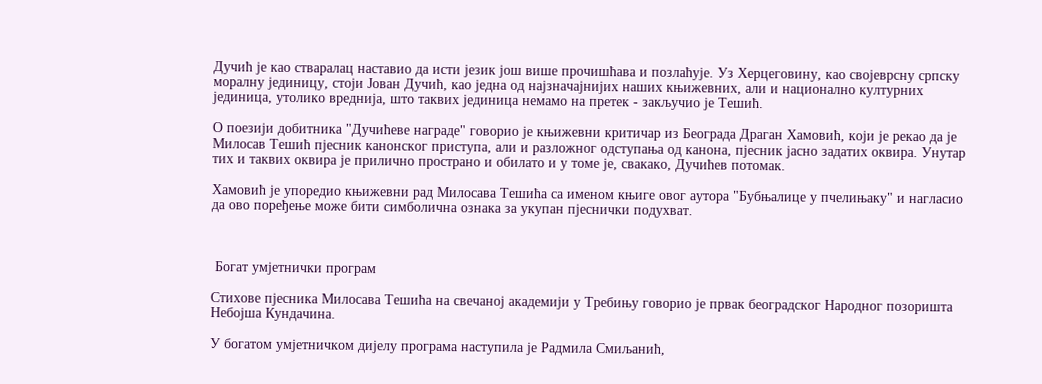Дучић је као стваралац наставио да исти језик још више прочишћава и позлаћује. Уз Херцеговину, као својеврсну српску моралну јединицу, стоји Јован Дучић, као једна од најзначајнијих наших књижевних, али и национално културних јединица, утолико вреднија, што таквих јединица немамо на претек - закључио је Тешић.

О поезији добитника "Дучићеве награде" говорио је књижевни критичар из Београда Драган Хамовић, који је рекао да је Милосав Тешић пјесник канонског приступа, али и разложног одступања од канона, пјесник јасно задатих оквира. Унутар тих и таквих оквира је прилично пространо и обилато и у томе је, свакако, Дучићев потомак.

Хамовић је упоредио књижевни рад Милосава Тешића са именом књиге овог аутора "Бубњалице у пчелињаку" и нагласио да ово поређење може бити симболична ознака за укупан пјеснички подухват.



 Богат умјетнички програм

Стихове пјесника Милосава Тешића на свечаној академији у Требињу говорио је првак београдског Народног позоришта Небојша Кундачина.

У богатом умјетничком дијелу програма наступила је Радмила Смиљанић,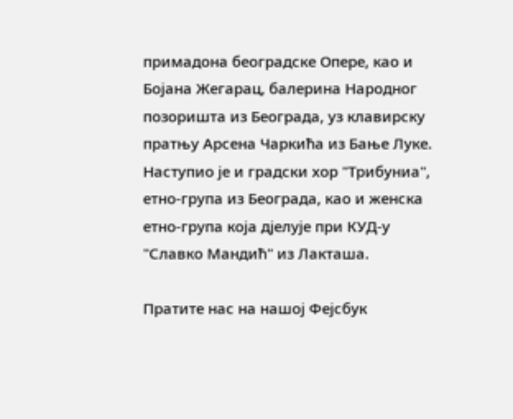примадона београдске Опере, као и Бојана Жегарац, балерина Народног позоришта из Београда, уз клавирску пратњу Aрсена Чаркића из Бање Луке. Наступио је и градски хор "Трибуниа", етно-група из Београда, као и женска етно-група која дјелује при КУД-у "Славко Мандић" из Лакташа.

Пратите нас на нашој Фејсбук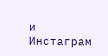и Инстаграм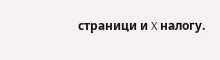страници и X налогу.